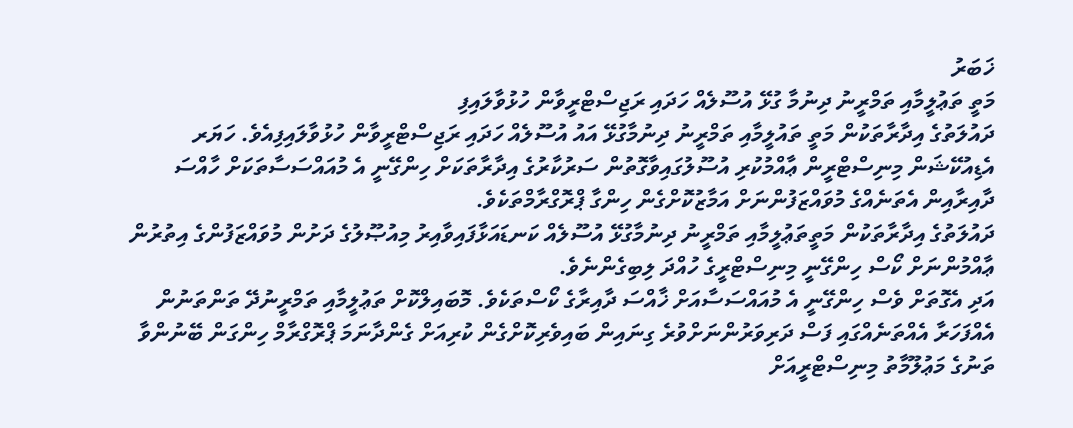ޚަބަރު
މަތީ ތަޢުލީމާއި ތަމްރީނު ދިނުމާ ގުޅޭ އުސޫލެއް ހަދައި ރަޖިސްޓްރީވާން ހުޅުވާލައިފި
ދައުލަތުގެ އިދާރާތަކުން މަތީ ތައުލީމާއި ތަމްރީނު ދިނުމާގުޅޭ އައު އުސޫލެއް ހަދައި ރަޖިސްޓްރީވާން ހުޅުވާލައިފިއެވެ. ހަޔަރ އެޑިއުކޭޝަން މިނިސްޓްރީން ޢާއްމުކުރި އުސޫލުގައިވާގޮތުން ސަރުކާރުގެ އިދާރާތަކަށް ހިންގޭނީ އެ މުއައްސަސާތަކަށް ހާއްސަ ދާއިރާއިން އެތަނެއްގެ މުވައްޒަފުންނަށް އަމާޒުކޮށްގެން ހިންގާ ޕްރޮގްރާމްތަކެވެ.
ދައުލަތުގެ އިދާރާތަކުން މަތީތަޢުލީމާއި ތަމްރީނު ދިނުމާގުޅޭ އުސޫލެއް ކަނޑައަޅާފައިވާއިރު މިއުޞޫލުގެ ދަށުން މުވައްޒަފުންގެ އިތުރުން ޢާއްމުންނަށް ކޯސް ހިންގޭނީ މިނިސްޓްރީގެ ހުއްދަ ލިބިގެންނެވެ.
އަދި އެގޮތަށް ވެސް ހިންގޭނީ އެ މުއައްސަސާއަށް ޚާއްސަ ދާއިރާގެ ކޯސްތަކެވެ. މޮބައިލްކޮށް ތަޢުލީމާއި ތަމްރީނުދޭ ތަންތަނުން އެއްފަހަރާ އެއްތަނެއްގައި ފަސް ދަރިވަރުންނަށްވުރެ ގިނައިން ބައިވެރިކޮށްގެން ކުރިއަށް ގެންދާނަމަ ޕްރޮގްރާމް ހިންގަން ބޭނުންވާ ތަނުގެ މަޢުލޫމާތު މިނިސްޓްރީއަށް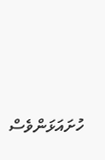ހުށައަޅަންވެސް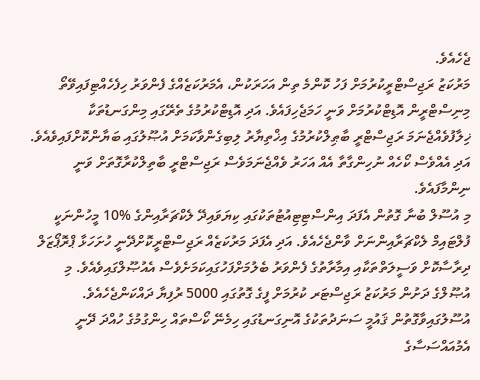ޖެހެއެވެ.
މަރުކަޒު ރަޖިސްޓްރީކުރުމަށް ފަހު ކޮންމެ ތިން އަހަރަކުން، އެމަރުކަޒެއްގެ ފެންވަރު ހިފެހެއްޓިފައިވޭތޯ މިނިސްޓްރީން އޮޑިޓްކުރުމަށް ވަނީ ހަމަޖެހިފައެވެ. އަދި އޮޑިޓްކުރުމުގެ ތެރޭގައި މިންގަނޑުތަކާ ޚިލާފުވެއްޖެނަމަ ރަޖިސްޓްރީ ބާޠިލްކުރުމުގެ އިޚްތިޔާރު ލިބިގެންވާކަމަށް އުޞޫލުގައި ބަޔާންކޮށްފައިވެއެވެ. އަދި އެއްވެސް ކޯހެއް ނުހިންގާތާ އެއް އަހަރު ވެއްޖެނަމަވެސް ރަޖިސްޓްރީ ބާތިލްކުރާގޮތަށް ވަނީ ނިންމާފައެވެ.
މި އުސޫލް ބުނާ ގޮތުން އެފަދަ އިންސްޓިޓިއުޓުތަކުގައި ކިޔަވައިދޭ ލެކްޗަރާއިންގެ %10 މީހުންނަކީ ފުލްޓައިމް ލެކްޗަރާއިންނަށް ވާންޖެހެއެވެ. އަދި އެފަދަ މަރުކަޒެއް ރަޖިސްޓްރީކޮށްދޭނީ ހުށަހަޅާ ޕްރޮޕޯޒަލް ދިރާސާކޮށް ވަސީލަތްތަކާއި އިމާރާތުގެ ފެންވަރު ބެލުމަށްފަހުގައިކަމަށެވެސް އެއުޞޫލްގައިވެއެވެ. މި އުޞޫލްގެ ދަށުން މަރުކަޒު ރަޖިސްޓަރ ކުރުމަށް ފީގެ ގޮތުގައި 5000 ރުފިޔާ ދައްކަންޖެހެއެވެ.
އުސޫލުގައިވާގޮތުން ޤައުމީ ސަނަދުތަކުގެ އޮނިގަނޑުގައި ހިމެނޭ ކޯސްތައް ހިންގުމުގެ ހުއްދަ ދޭނީ އެމުއައްސަސާގެ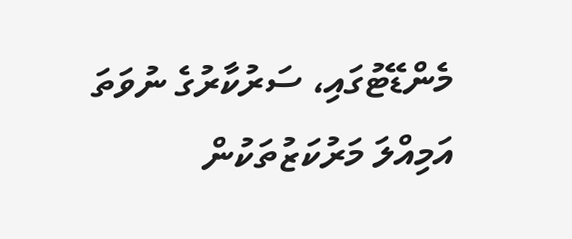މެންޑޭޓުގައި، ސަރުކާރުގެ ނުވަތަ އަމިއްލަ މަރުކަޒުތަކުން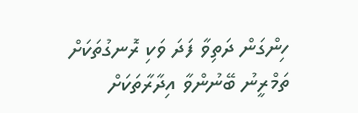ހިންގަން ދަތިވާ ފަދަ ވަކި ރޮނގުތަކަށް ތަމްރީނު ބޭނުންވާ އިދާރާތަކަށް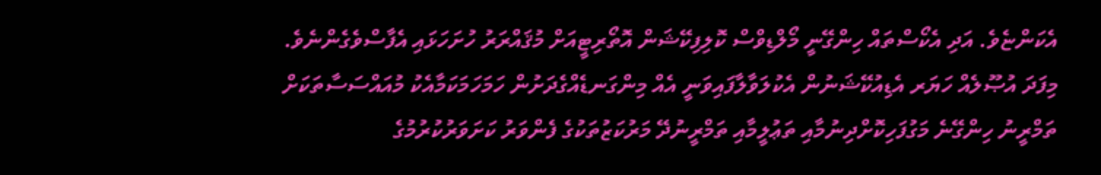އެކަންޏެވެ. އަދި އެކޯސްތައް ހިންގޭނީ މޯލްޑިވްސް ކޮލިފިކޭޝަން އޮތޯރިޓީއަށް މުޤައްރަރު ހުށަހަޅައި އެފާސްވެގެންނެވެ.
މިފަދަ އުޞޫލެއް ހަޔަރ އެޑިއުކޭޝަނުން އެކުލަވާލާފައިވަނީ އެއް މިންގަނޑެއްގެދަށުން ހަމަހަމަކަމާއެކު މުއައްސަސާތަކަށް ތަމްރީނު ހިންގޭނެ މަގުފަހިކޮށްދިނުމާއި ތަޢުލީމާއި ތަމްރީނުދޭ މަރުކަޒުތަކުގެ ފެންވަރު ކަށަވަރުކުރުމުގެ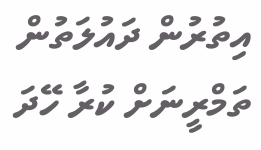އިތުރުން ދައުލަތުން ތަމްރީނަށް ކުރާ ހޭދަ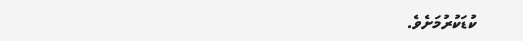ކުޑަކުރުމަށެވެ.